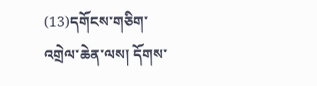(13)དགོངས་གཅིག་འགྲེལ་ཆེན་ལས། དོགས་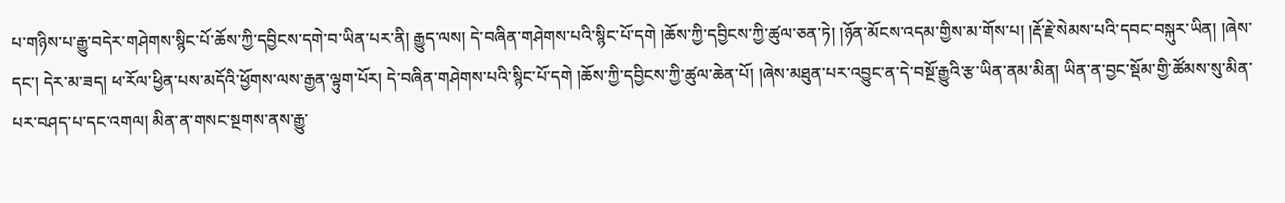པ་གཉིས་པ་རྒྱུ་བདེར་གཤེགས་སྙིང་པོ་ཆོས་ཀྱི་དབྱིངས་དགེ་བ་ཡིན་པར་ནི། རྒྱུད་ལས། དེ་བཞིན་གཤེགས་པའི་སྙིང་པོ་དགེ །ཆོས་ཀྱི་དབྱིངས་ཀྱི་ཚུལ་ཅན་ཏེ། །ཉོན་མོངས་འདམ་གྱིས་མ་གོས་པ། །རྡོ་རྗེ་སེམས་པའི་དབང་བསྐུར་ཡིན། །ཞེས་དང་། དེར་མ་ཟད། ཕ་རོལ་ཕྱིན་པས་མདོའི་ཕྱོགས་ལས་རྒྱན་ལྟུག་པོར། དེ་བཞིན་གཤེགས་པའི་སྙིང་པོ་དགེ །ཆོས་ཀྱི་དབྱིངས་ཀྱི་ཚུལ་ཆེན་པོ། །ཞེས་མཐུན་པར་འབྱུང་ན་དེ་བསྔོ་རྒྱུའི་རྩ་ཡིན་ནམ་མིན། ཡིན་ན་བྱང་སྡོམ་གྱི་ཚོམས་སུ་མིན་པར་བཤད་པ་དང་འགལ། མིན་ན་གསང་སྔགས་ནས་རྒྱུ་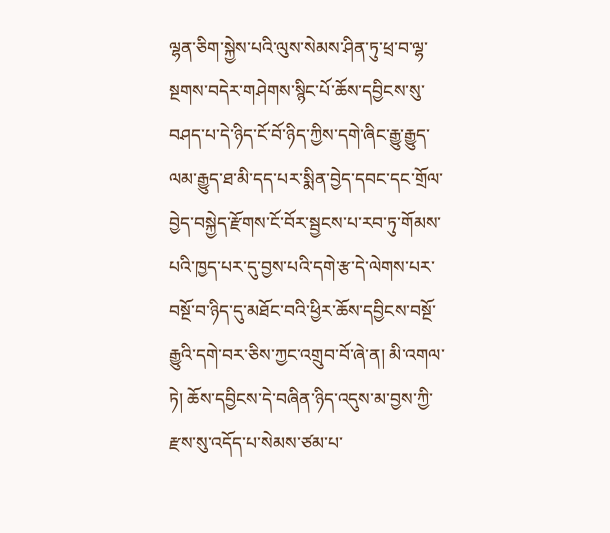ལྷན་ཅིག་སྐྱེས་པའི་ལུས་སེམས་ཤིན་ཏུ་ཕྲ་བ་ལྷ་སྔགས་བདེར་གཤེགས་སྙིང་པོ་ཆོས་དབྱིངས་སུ་བཤད་པ་དེ་ཉིད་ངོ་བོ་ཉིད་ཀྱིས་དགེ་ཞིང་རྒྱུ་རྒྱུད་ལམ་རྒྱུད་ཐ་མི་དད་པར་སྨིན་བྱེད་དབང་དང་གྲོལ་བྱེད་བསྐྱེད་རྫོགས་ངོ་བོར་སྦྱངས་པ་རབ་ཏུ་གོམས་པའི་ཁྱད་པར་དུ་བྱས་པའི་དགེ་རྩ་དེ་ལེགས་པར་བསྔོ་བ་ཉིད་དུ་མཐོང་བའི་ཕྱིར་ཆོས་དབྱིངས་བསྔོ་རྒྱུའི་དགེ་བར་ཅིས་ཀྱང་འགྲུབ་བོ་ཞེ་ན། མི་འགལ་ཏེ། ཆོས་དབྱིངས་དེ་བཞིན་ཉིད་འདུས་མ་བྱས་ཀྱི་རྫས་སུ་འདོད་པ་སེམས་ཙམ་པ་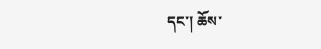དང་། ཆོས་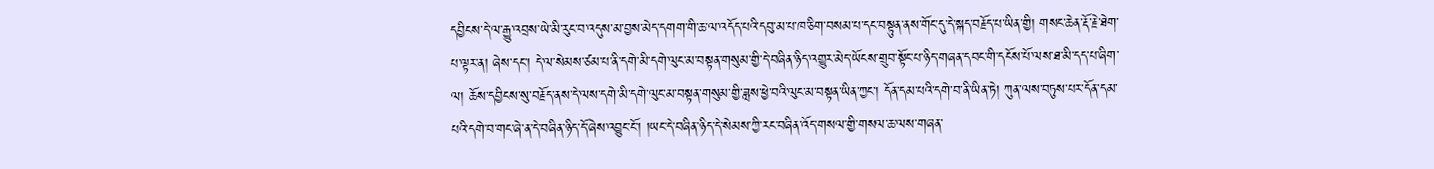དབྱིངས་དེ་ལ་རྒྱུ་འབྲས་ཡེ་མི་རུང་བ་འདུས་མ་བྱས་མེད་དགག་གི་ཆ་ལ་འདོད་པའི་དབུ་མ་པ་ཁ་ཅིག་བསམ་པ་དང་བསྟུན་ནས་གོང་དུ་དེ་སྐད་བརྗོད་པ་ཡིན་གྱི། གསང་ཆེན་རྡོ་རྗེ་ཐེག་པ་ལྟར་ན། ཞེས་དང་། དེ་ལ་སེམས་ཙམ་པ་ནི་དགེ་མི་དགེ་ལུང་མ་བསྟན་གསུམ་གྱི་དེ་བཞིན་ཉིད་འགྱུར་མེད་ཡོངས་གྲུབ་སྟོང་པ་ཉིད་གཞན་དབང་གི་དངོས་པོ་ལས་ཐ་མི་དད་པ་ཞིག་ལ། ཆོས་དབྱིངས་སུ་བརྗོད་ནས་དེ་ལས་དགེ་མི་དགེ་ལུང་མ་བསྟན་གསུམ་གྱི་ཟླས་ཕྱེ་བའི་ལུང་མ་བསྟན་ཡིན་ཀྱང་། དོན་དམ་པའི་དགེ་བ་ནི་ཡིན་ཏེ། ཀུན་ལས་བཏུས་པར་དོན་དམ་པའི་དགེ་བ་གང་ཞེ་ན་དེ་བཞིན་ཉིད་དོ་ཞེས་འབྱུང་ངོ་། །ཡང་དེ་བཞིན་ཉིད་དེ་སེམས་ཀྱི་རང་བཞིན་འོད་གསལ་གྱི་གསལ་ཆ་ལས་གཞན་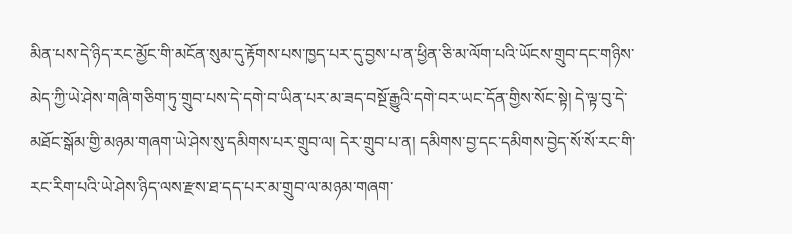མིན་པས་དེ་ཉིད་རང་མྱོང་གི་མངོན་སུམ་དུ་རྟོགས་པས་ཁྱད་པར་དུ་བྱས་པ་ན་ཕྱིན་ཅི་མ་ལོག་པའི་ཡོངས་གྲུབ་དང་གཉིས་མེད་ཀྱི་ཡེ་ཤེས་གཞི་གཅིག་ཏུ་གྲུབ་པས་དེ་དགེ་བ་ཡིན་པར་མ་ཟད་བསྔོ་རྒྱུའི་དགེ་བར་ཡང་དོན་གྱིས་སོང་སྟེ། དེ་ལྟ་བུ་དེ་མཐོང་སྒོམ་གྱི་མཉམ་གཞག་ཡེ་ཤེས་སུ་དམིགས་པར་གྲུབ་ལ། དེར་གྲུབ་པ་ན། དམིགས་བྱ་དང་དམིགས་བྱེད་སོ་སོ་རང་གི་རང་རིག་པའི་ཡེ་ཤེས་ཉིད་ལས་རྫས་ཐ་དད་པར་མ་གྲུབ་ལ་མཉམ་གཞག་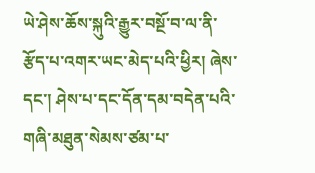ཡེ་ཤེས་ཆོས་སྐུའི་རྒྱུར་བསྔོ་བ་ལ་ནི་རྩོད་པ་འགར་ཡང་མེད་པའི་ཕྱིར། ཞེས་དང་། ཤེས་པ་དང་དོན་དམ་བདེན་པའི་གཞི་མཐུན་སེམས་ཙམ་པ་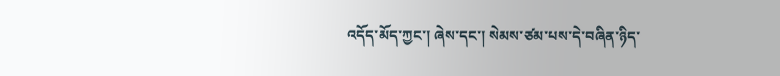འདོད་མོད་ཀྱང་། ཞེས་དང་། སེམས་ཙམ་པས་དེ་བཞིན་ཉིད་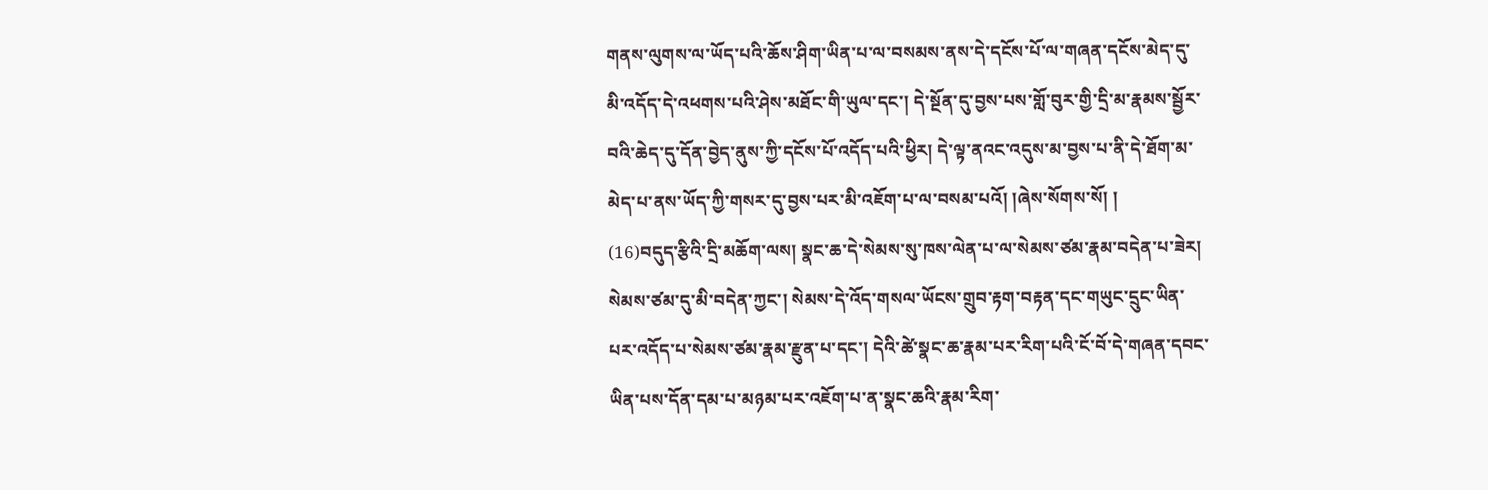གནས་ལུགས་ལ་ཡོད་པའི་ཆོས་ཤིག་ཡིན་པ་ལ་བསམས་ནས་དེ་དངོས་པོ་ལ་གཞན་དངོས་མེད་དུ་མི་འདོད་དེ་འཕགས་པའི་ཤེས་མཐོང་གི་ཡུལ་དང་། དེ་སྔོན་དུ་བྱས་པས་གློ་བུར་གྱི་དྲི་མ་རྣམས་སྦྱོར་བའི་ཆེད་དུ་དོན་བྱེད་ནུས་ཀྱི་དངོས་པོ་འདོད་པའི་ཕྱིར། དེ་ལྟ་ནའང་འདུས་མ་བྱས་པ་ནི་དེ་ཐོག་མ་མེད་པ་ནས་ཡོད་ཀྱི་གསར་དུ་བྱས་པར་མི་འཇོག་པ་ལ་བསམ་པའོ། །ཞེས་སོགས་སོ། །
(16)བདུད་རྩིའི་དྲི་མཆོག་ལས། སྣང་ཆ་དེ་སེམས་སུ་ཁས་ལེན་པ་ལ་སེམས་ཙམ་རྣམ་བདེན་པ་ཟེར། སེམས་ཙམ་དུ་མི་བདེན་ཀྱང་། སེམས་དེ་འོད་གསལ་ཡོངས་གྲུབ་རྟག་བརྟན་དང་གཡུང་དྲུང་ཡིན་པར་འདོད་པ་སེམས་ཙམ་རྣམ་རྫུན་པ་དང་། དེའི་ཚེ་སྣང་ཆ་རྣམ་པར་རིག་པའི་ངོ་བོ་དེ་གཞན་དབང་ཡིན་པས་དོན་དམ་པ་མཉམ་པར་འཇོག་པ་ན་སྣང་ཆའི་རྣམ་རིག་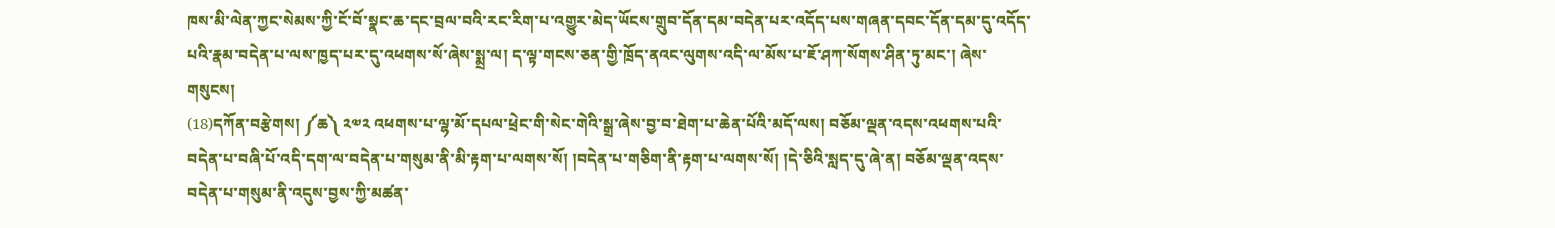ཁས་མི་ལེན་ཀྱང་སེམས་ཀྱི་ངོ་བོ་སྣང་ཆ་དང་བྲལ་བའི་རང་རིག་པ་འགྱུར་མེད་ཡོངས་གྲུབ་དོན་དམ་བདེན་པར་འདོད་པས་གཞན་དབང་དོན་དམ་དུ་འདོད་པའི་རྣམ་བདེན་པ་ལས་ཁྱད་པར་དུ་འཕགས་སོ་ཞེས་སྨྲ་ལ། ད་ལྟ་གངས་ཅན་གྱི་ཁྲོད་ནའང་ལུགས་འདི་ལ་མོས་པ་ཇོ་ཤཀ་སོགས་ཤིན་ཏུ་མང་། ཞེས་གསུངས།
(18)དཀོན་བརྩེགས། ༼ཆ༽ ༢༧༢ འཕགས་པ་ལྷ་མོ་དཔལ་ཕྲེང་གི་སེང་གེའི་སྒྲ་ཞེས་བྱ་བ་ཐེག་པ་ཆེན་པོའི་མདོ་ལས། བཅོམ་ལྡན་འདས་འཕགས་པའི་བདེན་པ་བཞི་པོ་འདི་དག་ལ་བདེན་པ་གསུམ་ནི་མི་རྟག་པ་ལགས་སོ། །བདེན་པ་གཅིག་ནི་རྟག་པ་ལགས་སོ། །དེ་ཅིའི་སླད་དུ་ཞེ་ན། བཅོམ་ལྡན་འདས་བདེན་པ་གསུམ་ནི་འདུས་བྱས་ཀྱི་མཚན་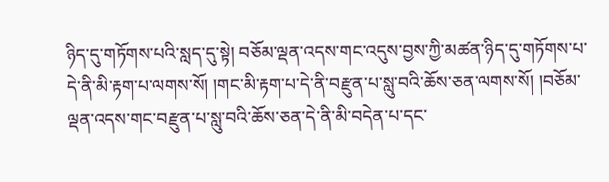ཉིད་དུ་གཏོགས་པའི་སླད་དུ་སྟེ། བཅོམ་ལྡན་འདས་གང་འདུས་བྱས་ཀྱི་མཚན་ཉིད་དུ་གཏོགས་པ་དེ་ནི་མི་རྟག་པ་ལགས་སོ། །གང་མི་རྟག་པ་དེ་ནི་བརྫུན་པ་སླུ་བའི་ཆོས་ཅན་ལགས་སོ། །བཅོམ་ལྡན་འདས་གང་བརྫུན་པ་སླུ་བའི་ཆོས་ཅན་དེ་ནི་མི་བདེན་པ་དང་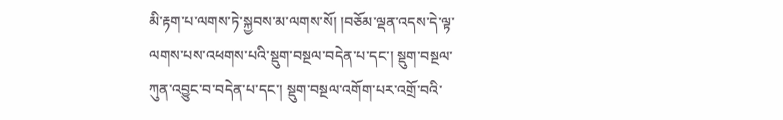མི་རྟག་པ་ལགས་ཏེ་སྐྱབས་མ་ལགས་སོ། །བཅོམ་ལྡན་འདས་དེ་ལྟ་ལགས་པས་འཕགས་པའི་སྡུག་བསྔལ་བདེན་པ་དང་། སྡུག་བསྔལ་ཀུན་འབྱུང་བ་བདེན་པ་དང་། སྡུག་བསྔལ་འགོག་པར་འགྲོ་བའི་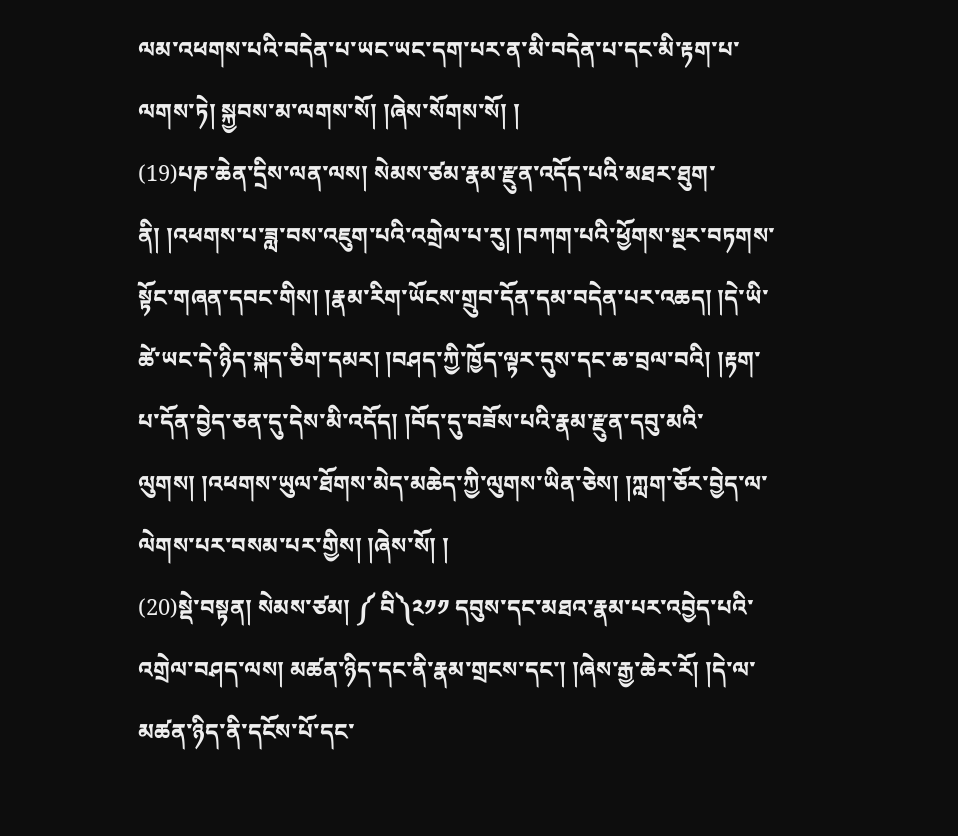ལམ་འཕགས་པའི་བདེན་པ་ཡང་ཡང་དག་པར་ན་མི་བདེན་པ་དང་མི་རྟག་པ་ལགས་ཏེ། སྐྱབས་མ་ལགས་སོ། །ཞེས་སོགས་སོ། །
(19)པཎ་ཆེན་དྲིས་ལན་ལས། སེམས་ཙམ་རྣམ་རྫུན་འདོད་པའི་མཐར་ཐུག་ནི། །འཕགས་པ་ཟླ་བས་འཇུག་པའི་འགྲེལ་པ་རུ། །བཀག་པའི་ཕྱོགས་སྔར་བཏགས་སྟོང་གཞན་དབང་གིས། །རྣམ་རིག་ཡོངས་གྲུབ་དོན་དམ་བདེན་པར་འཆད། །དེ་ཡི་ཚེ་ཡང་དེ་ཉིད་སྐད་ཅིག་དམར། །བཤད་ཀྱི་ཁྱོད་ལྟར་དུས་དང་ཆ་བྲལ་བའི། །རྟག་པ་དོན་བྱེད་ཅན་དུ་དེས་མི་འདོད། །བོད་དུ་བཟོས་པའི་རྣམ་རྫུན་དབུ་མའི་ལུགས། །འཕགས་ཡུལ་ཐོགས་མེད་མཆེད་ཀྱི་ལུགས་ཡིན་ཅེས། །ཀླག་ཅོར་བྱེད་ལ་ལེགས་པར་བསམ་པར་གྱིས། །ཞེས་སོ། །
(20)སྡེ་བསྟན། སེམས་ཙམ། ༼ བི༽༢༡༡ དབུས་དང་མཐའ་རྣམ་པར་འབྱེད་པའི་འགྲེལ་བཤད་ལས། མཚན་ཉིད་དང་ནི་རྣམ་གྲངས་དང་། །ཞེས་རྒྱ་ཆེར་རོ། །དེ་ལ་མཚན་ཉིད་ནི་དངོས་པོ་དང་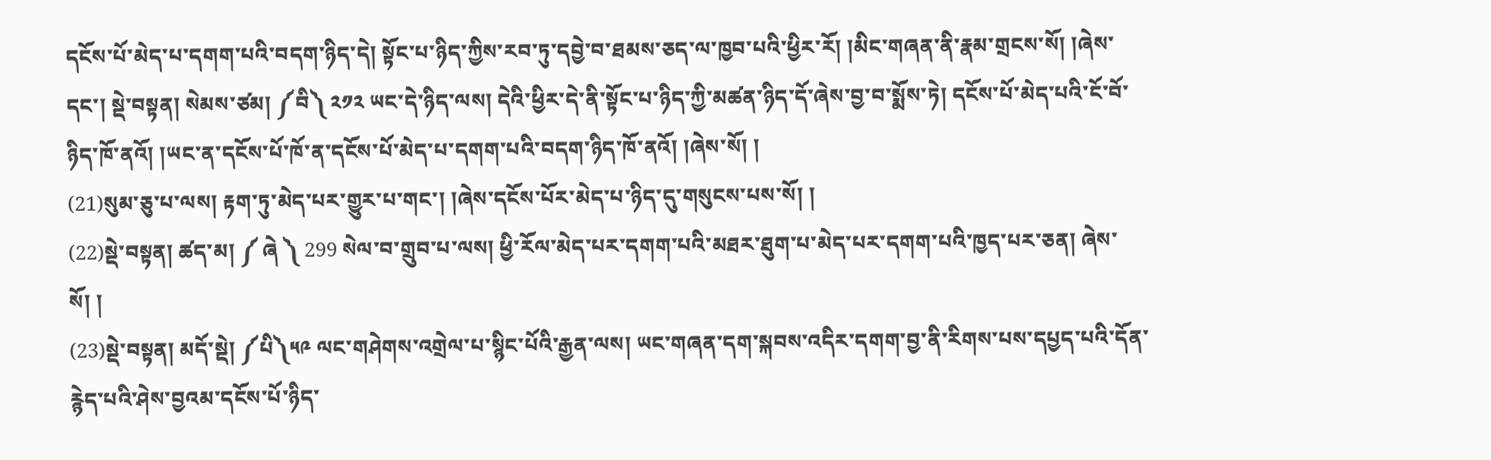དངོས་པོ་མེད་པ་དགག་པའི་བདག་ཉིད་དེ། སྟོང་པ་ཉིད་ཀྱིས་རབ་ཏུ་དབྱེ་བ་ཐམས་ཅད་ལ་ཁྱབ་པའི་ཕྱིར་རོ། །མིང་གཞན་ནི་རྣམ་གྲངས་སོ། །ཞེས་དང་། སྡེ་བསྟན། སེམས་ཙམ། ༼བི༽ ༢༡༢ ཡང་དེ་ཉིད་ལས། དེའི་ཕྱིར་དེ་ནི་སྟོང་པ་ཉིད་ཀྱི་མཚན་ཉིད་དོ་ཞེས་བྱ་བ་སྨོས་ཏེ། དངོས་པོ་མེད་པའི་ངོ་བོ་ཉིད་ཁོ་ནའོ། །ཡང་ན་དངོས་པོ་ཁོ་ན་དངོས་པོ་མེད་པ་དགག་པའི་བདག་ཉིད་ཁོ་ནའོ། །ཞེས་སོ། །
(21)སུམ་ཅུ་པ་ལས། རྟག་ཏུ་མེད་པར་གྱུར་པ་གང་། །ཞེས་དངོས་པོར་མེད་པ་ཉིད་དུ་གསུངས་པས་སོ། །
(22)སྡེ་བསྟན། ཚད་མ། ༼ ཞེ ༽ 299 སེལ་བ་གྲུབ་པ་ལས། ཕྱི་རོལ་མེད་པར་དགག་པའི་མཐར་ཐུག་པ་མེད་པར་དགག་པའི་ཁྱད་པར་ཅན། ཞེས་སོ། །
(23)སྡེ་བསྟན། མདོ་སྡེ། ༼པི༽༥༩ ལང་གཤེགས་འགྲེལ་པ་སྙིང་པོའི་རྒྱན་ལས། ཡང་གཞན་དག་སྐབས་འདིར་དགག་བྱ་ནི་རིགས་པས་དཔྱད་པའི་དོན་རྙེད་པའི་ཤེས་བྱའམ་དངོས་པོ་ཉིད་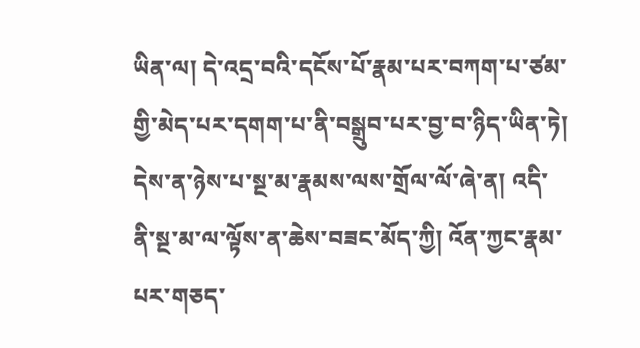ཡིན་ལ། དེ་འདྲ་བའི་དངོས་པོ་རྣམ་པར་བཀག་པ་ཙམ་གྱི་མེད་པར་དགག་པ་ནི་བསྒྲུབ་པར་བྱ་བ་ཉིད་ཡིན་ཏེ། དེས་ན་ཉེས་པ་སྔ་མ་རྣམས་ལས་གྲོལ་ལོ་ཞེ་ན། འདི་ནི་སྔ་མ་ལ་ལྟོས་ན་ཆེས་བཟང་མོད་ཀྱི། འོན་ཀྱང་རྣམ་པར་གཅད་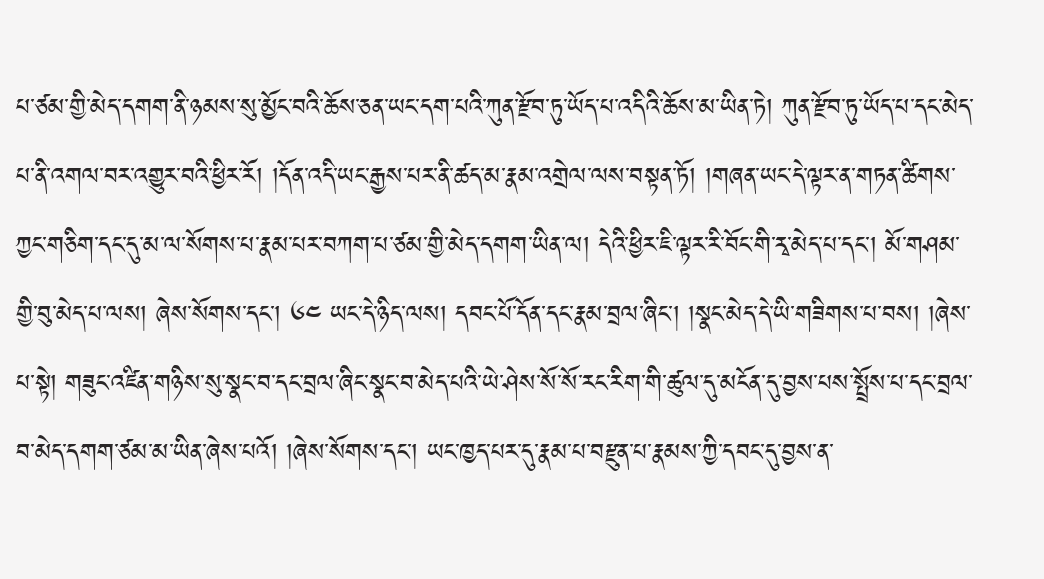པ་ཙམ་གྱི་མེད་དགག་ནི་ཉམས་སུ་མྱོང་བའི་ཆོས་ཅན་ཡང་དག་པའི་ཀུན་རྫོབ་ཏུ་ཡོད་པ་འདིའི་ཆོས་མ་ཡིན་ཏེ། ཀུན་རྫོབ་ཏུ་ཡོད་པ་དང་མེད་པ་ནི་འགལ་བར་འགྱུར་བའི་ཕྱིར་རོ། །དོན་འདི་ཡང་རྒྱས་པར་ནི་ཚད་མ་རྣམ་འགྲེལ་ལས་བསྟན་ཏོ། །གཞན་ཡང་དེ་ལྟར་ན་གཏན་ཚིགས་ཀྱང་གཅིག་དང་དུ་མ་ལ་སོགས་པ་རྣམ་པར་བཀག་པ་ཙམ་གྱི་མེད་དགག་ཡིན་ལ། དེའི་ཕྱིར་ཇི་ལྟར་རི་བོང་གི་རྭ་མེད་པ་དང་། མོ་གཤམ་གྱི་བུ་མེད་པ་ལས། ཞེས་སོགས་དང་། ༦༤ ཡང་དེ་ཉིད་ལས། དབང་པོ་དོན་དང་རྣམ་བྲལ་ཞིང་། །སྣང་མེད་དེ་ཡི་གཟིགས་པ་བས། །ཞེས་པ་སྟེ། གཟུང་འཛིན་གཉིས་སུ་སྣང་བ་དང་བྲལ་ཞིང་སྣང་བ་མེད་པའི་ཡེ་ཤེས་སོ་སོ་རང་རིག་གི་ཚུལ་དུ་མངོན་དུ་བྱས་པས་སྤྲོས་པ་དང་བྲལ་བ་མེད་དགག་ཙམ་མ་ཡིན་ཞེས་པའོ། །ཞེས་སོགས་དང་། ཡང་ཁྱད་པར་དུ་རྣམ་པ་བརྫུན་པ་རྣམས་ཀྱི་དབང་དུ་བྱས་ན་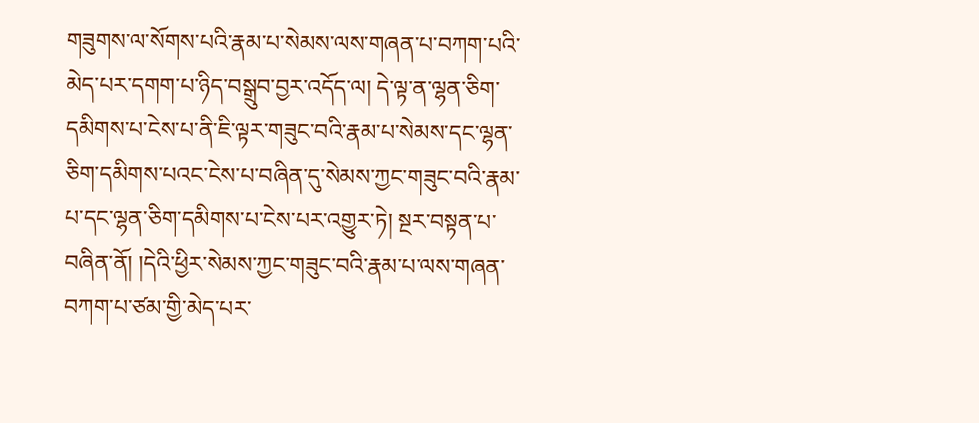གཟུགས་ལ་སོགས་པའི་རྣམ་པ་སེམས་ལས་གཞན་པ་བཀག་པའི་མེད་པར་དགག་པ་ཉིད་བསྒྲུབ་བྱར་འདོད་ལ། དེ་ལྟ་ན་ལྷན་ཅིག་དམིགས་པ་ངེས་པ་ནི་ཇི་ལྟར་གཟུང་བའི་རྣམ་པ་སེམས་དང་ལྷན་ཅིག་དམིགས་པའང་ངེས་པ་བཞིན་དུ་སེམས་ཀྱང་གཟུང་བའི་རྣམ་པ་དང་ལྷན་ཅིག་དམིགས་པ་ངེས་པར་འགྱུར་ཏེ། སྔར་བསྟན་པ་བཞིན་ནོ། །དེའི་ཕྱིར་སེམས་ཀྱང་གཟུང་བའི་རྣམ་པ་ལས་གཞན་བཀག་པ་ཙམ་གྱི་མེད་པར་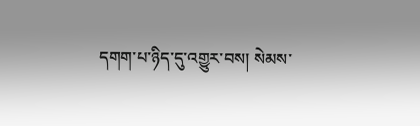དགག་པ་ཉིད་དུ་འགྱུར་བས། སེམས་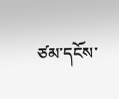ཙམ་དངོས་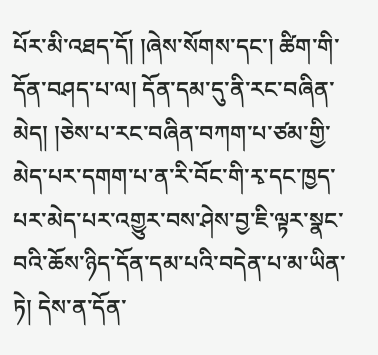པོར་མི་འཐད་དོ། །ཞེས་སོགས་དང་། ཚིག་གི་དོན་བཤད་པ་ལ། དོན་དམ་དུ་ནི་རང་བཞིན་མེད། །ཅེས་པ་རང་བཞིན་བཀག་པ་ཙམ་གྱི་མེད་པར་དགག་པ་ན་རི་བོང་གི་རྭ་དང་ཁྱད་པར་མེད་པར་འགྱུར་བས་ཤེས་བྱ་ཇི་ལྟར་སྣང་བའི་ཆོས་ཉིད་དོན་དམ་པའི་བདེན་པ་མ་ཡིན་ཏེ། དེས་ན་དོན་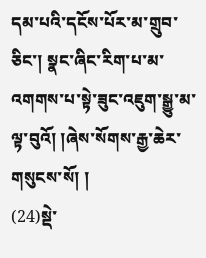དམ་པའི་དངོས་པོར་མ་གྲུབ་ཅིང་། སྣང་ཞིང་རིག་པ་མ་འགགས་པ་སྟེ་ཟུང་འཇུག་སྒྱུ་མ་ལྟ་བུའོ། །ཞེས་སོགས་རྒྱ་ཆེར་གསུངས་སོ། །
(24)སྡེ་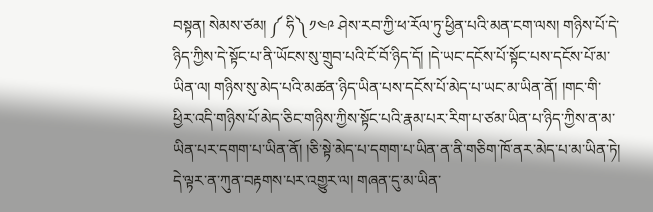བསྟན། སེམས་ཙམ། ༼ ཧི༽ ༡༤༩ ཤེས་རབ་ཀྱི་ཕ་རོལ་ཏུ་ཕྱིན་པའི་མན་ངག་ལས། གཉིས་པོ་དེ་ཉིད་ཀྱིས་དེ་སྟོང་པ་ནི་ཡོངས་སུ་གྲུབ་པའི་ངོ་བོ་ཉིད་དོ། །དེ་ཡང་དངོས་པོ་སྟོང་པས་དངོས་པོ་མ་ཡིན་ལ། གཉིས་སུ་མེད་པའི་མཚན་ཉིད་ཡིན་པས་དངོས་པོ་མེད་པ་ཡང་མ་ཡིན་ནོ། །གང་གི་ཕྱིར་འདི་གཉིས་པོ་མེད་ཅིང་གཉིས་ཀྱིས་སྟོང་པའི་རྣམ་པར་རིག་པ་ཙམ་ཡིན་པ་ཉིད་ཀྱིས་ན་མ་ཡིན་པར་དགག་པ་ཡིན་ནོ། །ཅི་སྟེ་མེད་པ་དགག་པ་ཡིན་ན་ནི་གཅིག་ཁོ་ནར་མེད་པ་མ་ཡིན་ཏེ། དེ་ལྟར་ན་ཀུན་བརྟགས་པར་འགྱུར་ལ། གཞན་དུ་མ་ཡིན་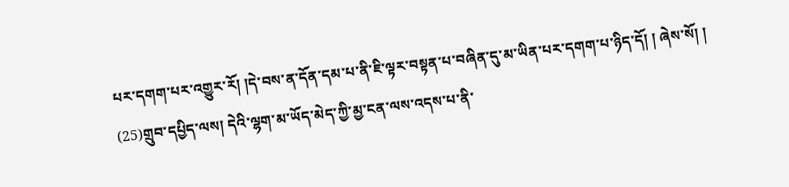པར་དགག་པར་འགྱུར་རོ། །དེ་བས་ན་དོན་དམ་པ་ནི་ཇི་ལྟར་བསྟན་པ་བཞིན་དུ་མ་ཡིན་པར་དགག་པ་ཉིད་དོ། ། ཞེས་སོ། །
(25)གྲུབ་དཔྱིད་ལས། དེའི་ལྷག་མ་ཡོད་མེད་ཀྱི་མྱ་ངན་ལས་འདས་པ་ནི་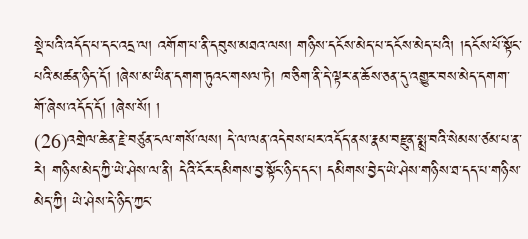སྡེ་པའི་འདོད་པ་དང་འདྲ་ལ། འགོག་པ་ནི་དབུས་མཐའ་ལས། གཉིས་དངོས་མེད་པ་དངོས་མེད་པའི། །དངོས་པོ་སྟོང་པའི་མཚན་ཉིད་དོ། །ཞེས་མ་ཡིན་དགག་ཏུའང་གསལ་ཏེ། ཁ་ཅིག་ནི་དེ་ལྟར་ན་ཆོས་ཅན་དུ་འགྱུར་བས་མེད་དགག་གོ་ཞེས་འདོད་དོ། །ཞེས་སོ། །
(26)འགྲེལ་ཆེན་རྗེ་བཙུན་ངལ་གསོ་ལས། དེ་ལ་ལན་འདེབས་པར་འདོད་ནས་རྣམ་བརྫུན་སྨྲ་བའི་སེམས་ཙམ་པ་ན་རེ། གཉིས་མེད་ཀྱི་ཡེ་ཤེས་ལ་ནི། དེའི་ངོར་དམིགས་བྱ་སྟོང་ཉིད་དང་། དམིགས་བྱེད་ཡེ་ཤེས་གཉིས་ཐ་དད་པ་གཉིས་མེད་ཀྱི། ཡེ་ཤེས་དེ་ཉིད་ཀྱང་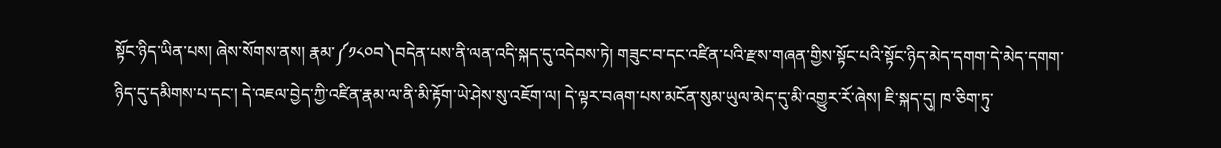སྟོང་ཉིད་ཡིན་པས། ཞེས་སོགས་ནས། རྣམ་༼༡༨༠བ༽བདེན་པས་ནི་ལན་འདི་སྐད་དུ་འདེབས་ཏེ། གཟུང་བ་དང་འཛིན་པའི་རྫས་གཞན་གྱིས་སྟོང་པའི་སྟོང་ཉིད་མེད་དགག་དེ་མེད་དགག་ཉིད་དུ་དམིགས་པ་དང་། དེ་འཇལ་བྱེད་ཀྱི་འཛིན་རྣམ་ལ་ནི་མི་རྟོག་ཡེ་ཤེས་སུ་འཇོག་ལ། དེ་ལྟར་བཞག་པས་མངོན་སུམ་ཡུལ་མེད་དུ་མི་འགྱུར་རོ་ཞེས། ཇི་སྐད་དུ། ཁ་ཅིག་ཏུ་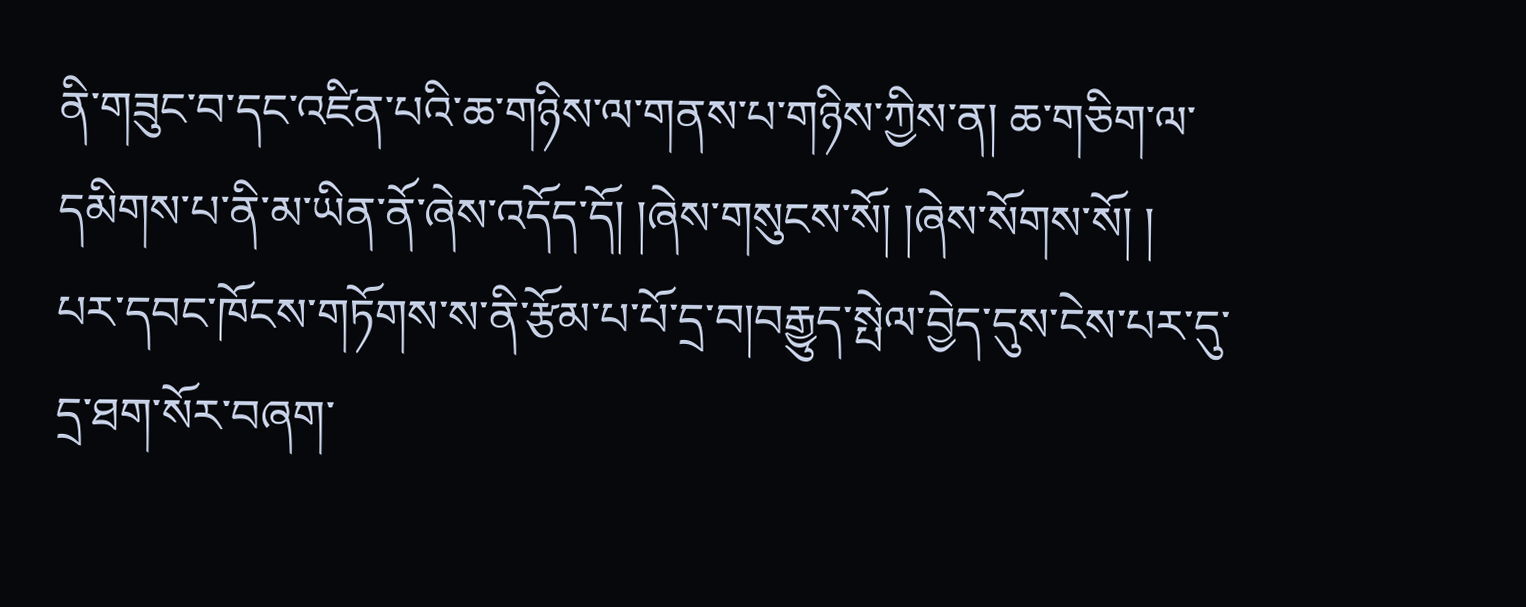ནི་གཟུང་བ་དང་འཛིན་པའི་ཆ་གཉིས་ལ་གནས་པ་གཉིས་ཀྱིས་ན། ཆ་གཅིག་ལ་དམིགས་པ་ནི་མ་ཡིན་ནོ་ཞེས་འདོད་དོ། །ཞེས་གསུངས་སོ། །ཞེས་སོགས་སོ། །
པར་དབང་ཁོངས་གཏོགས་ས་ནི་རྩོམ་པ་པོ་དྲ་བ།བརྒྱུད་སྤེལ་བྱེད་དུས་ངེས་པར་དུ་དྲ་ཐག་སོར་བཞག་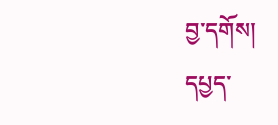བྱ་དགོས།
དཔྱད་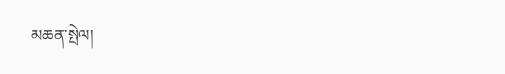མཆན་སྤེལ།